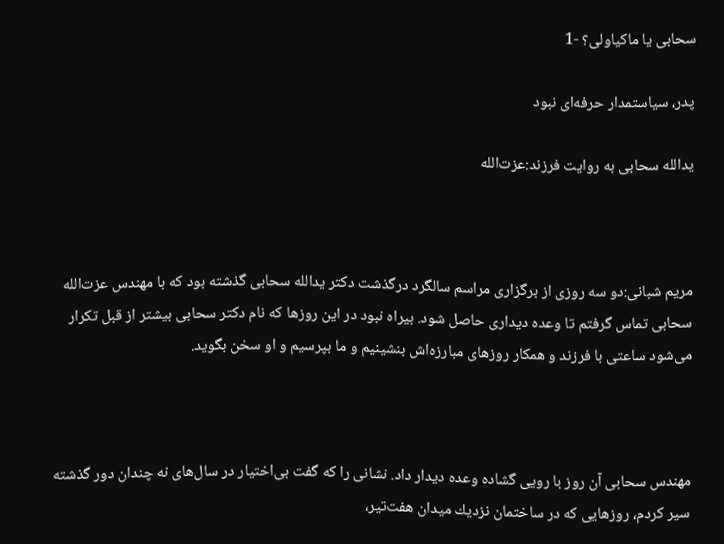سحابی یا ماكیاولی؟ -1

پدر، سیاستمدار حرفه‌ای نبود

یدالله سحابی به روایت فرزند:عزت‌الله



مریم شبانی:دو سه روزی از برگزاری مراسم سالگرد درگذشت دكتر یدالله سحابی گذشته بود كه با مهندس عزت‌الله سحابی تماس گرفتم تا وعده دیداری حاصل شود. بیراه نبود در این روزها كه نام دكتر سحابی بیشتر از قبل تكرار می‌شود ساعتی با فرزند و همكار روزهای مبارزه‌اش بنشینیم و ما بپرسیم و او سخن بگوید.



مهندس سحابی آن روز با رویی گشاده وعده دیدار داد. نشانی را كه گفت بی‌اختیار در سال‌های نه چندان دور گذشته سیر كردم، روزهایی كه در ساختمان نزدیك میدان هفت‌تیر،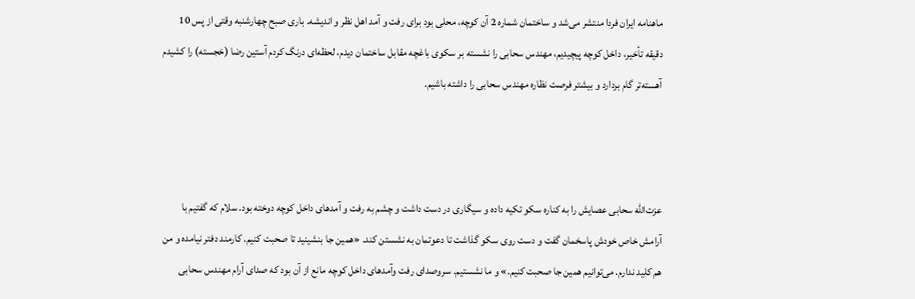ماهنامه ایران فردا منتشر می‌شد و ساختمان شماره 2 آن كوچه، محلی بود برای رفت و آمد اهل نظر و اندیشه. باری صبح چهارشنبه وقتی از پس 10 دقیقه تأخیر، داخل كوچه پیچیدیم،‌ مهندس سحابی را نشسته بر سكوی باغچه مقابل ساختمان دیدم، لحظه‌ای درنگ كردم آستین رضا (خجسته) را كشیدم آهسته‌تر گام بردارد و بیشتر فرصت نظاره مهندس سحابی را داشته باشیم.



عزت‌الله سحابی عصایش را به كناره سكو تكیه داده و سیگاری در دست داشت و چشم به رفت و آمدهای داخل كوچه دوخته‌ بود. سلام كه گفتیم با آرامش خاص خودش پاسخمان گفت و دست روی سكو گذاشت تا دعوتمان به نشستن كند. «همین جا بنشینید تا صحبت كنیم. كارمند دفتر نیامده و من هم كلید ندارم. می‌توانیم همین جا صحبت كنیم.» و ما نشستیم. سروصدای رفت و‌آمدهای داخل كوچه مانع از آن بود كه صدای آرام مهندس سحابی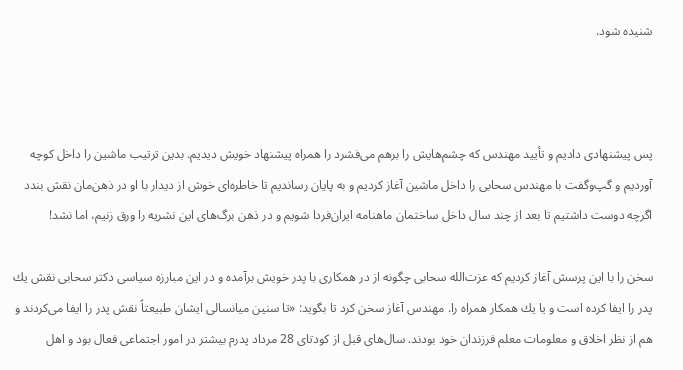شنیده شود.



پس پیشنهادی دادیم و تأیید مهندس كه چشم‌هایش را برهم می‌فشرد را همراه پیشنهاد خویش دیدیم. بدین ترتیب ماشین را داخل كوچه آوردیم و گپ‌وگفت با مهندس سحابی را داخل ماشین آغاز كردیم و به پایان رساندیم تا خاطره‌ای خوش از دیدار با او در ذهن‌مان نقش بندد اگرچه دوست داشتیم تا بعد از چند سال داخل ساختمان ماهنامه ایران‌فردا شویم و در ذهن برگ‌های این نشریه را ورق زنیم، اما نشد!

سخن را با این پرسش آغاز كردیم كه عزت‌الله سحابی چگونه از در همكاری با پدر خویش برآمده و در این مبارزه سیاسی دكتر سحابی نقش یك پدر را ایفا كرده است و یا یك همكار همراه را. مهندس آغاز سخن كرد تا بگوید: «تا سنین میانسالی ایشان طبیعتاً نقش پدر را ایفا می‌كردند و هم از نظر اخلاق و معلومات معلم فرزندان خود بودند. سال‌های قبل از كودتای 28 مرداد پدرم بیشتر در امور اجتماعی فعال بود و اهل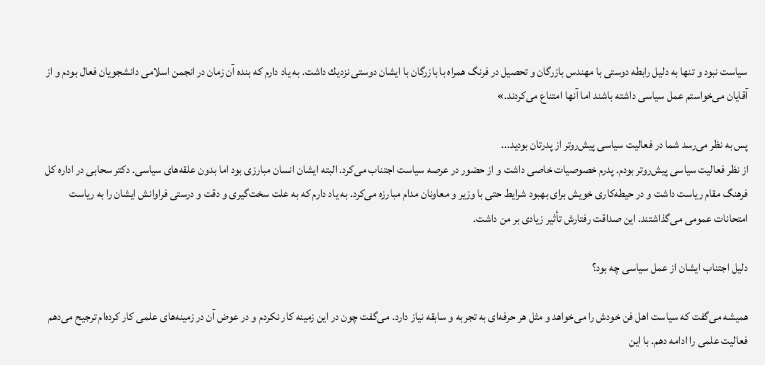سیاست نبود و تنها به دلیل رابطه دوستی با مهندس بازرگان و تحصیل در فرنگ همراه با بازرگان با ایشان دوستی نزدیك داشت. به یاد دارم كه بنده آن زمان در انجمن اسلامی دانشجویان فعال بودم و از آقایان می‌خواستم عمل سیاسی داشته باشند اما آنها امتناع می‌كردند.»

پس به نظر می‌رسد شما در فعالیت سیاسی پیش‌روتر از پدرتان بودید...
از نظر فعالیت سیاسی پیش‌روتر بودم. پدرم خصوصیات خاصی داشت و از حضور در عرصه سیاست اجتناب‌ می‌كرد. البته ایشان انسان مبارزی بود اما بدون علقه‌های سیاسی. دكتر سحابی در اداره كل فرهنگ مقام ریاست داشت و در حیطه‌‌كاری خویش برای بهبود شرایط حتی با وزیر و معاونان مدام مبارزه می‌كرد. به یاد دارم كه به علت سخت‌گیری و دقت و درستی فراوانش ایشان را به ریاست امتحانات عمومی می‌گذاشتند. این صداقت رفتارش تأثیر زیادی بر من داشت.

دلیل اجتناب ایشان از عمل سیاسی چه بود؟

همیشه می‌گفت كه سیاست اهل فن خودش را می‌خواهد و مثل هر حرفه‌ای به تجربه و سابقه نیاز دارد. می‌گفت چون در این زمینه كار نكردم و در عوض آن در زمینه‌های علمی كار كرده‌ام ترجیح می‌دهم فعالیت علمی را ادامه دهم. با این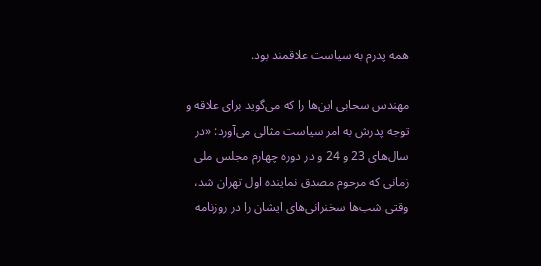همه پدرم به سیاست علاقمند بود.

مهندس سحابی این‌ها را كه می‌گوید برای علاقه و توجه پدرش به امر سیاست مثالی می‌آورد: «در سال‌های 23 و 24 و در دوره چهارم مجلس ملی زمانی كه مرحوم مصدق نماینده اول تهران شد، وقتی شب‌ها سخنرانی‌های ایشان را در روزنامه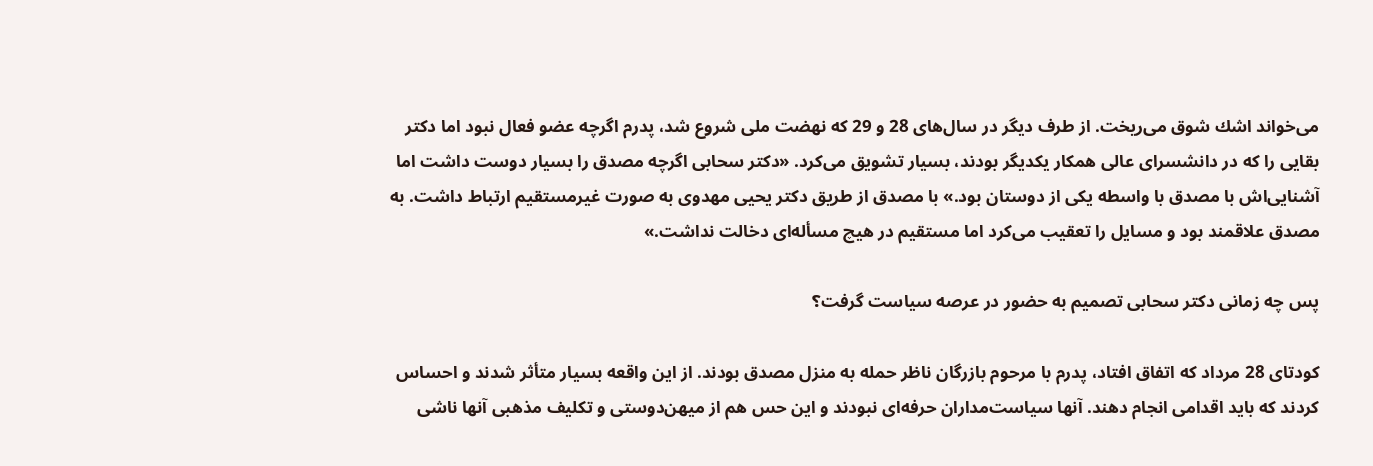می‌خواند اشك شوق می‌ریخت. از طرف دیگر در سال‌های 28 و 29 كه نهضت ملی شروع شد، پدرم اگرچه عضو فعال نبود اما دكتر بقایی را كه در دانشسرای عالی همكار یكدیگر بودند، بسیار تشویق می‌كرد. «دكتر سحابی اگرچه مصدق را بسیار دوست داشت اما آشنایی‌اش با مصدق با واسطه یكی از دوستان بود.» با مصدق از طریق دكتر یحیی مهدوی به صورت غیرمستقیم ارتباط داشت. به مصدق علاقمند بود و مسایل را تعقیب می‌كرد اما مستقیم در هیچ مسأله‌ای دخالت نداشت.»

پس چه زمانی دكتر سحابی تصمیم به حضور در عرصه سیاست گرفت؟

كودتای 28 مرداد كه اتفاق افتاد، پدرم با مرحوم بازرگان ناظر حمله به منزل مصدق بودند. از این واقعه بسیار متأثر شدند و احساس كردند كه باید اقدامی انجام دهند. آنها سیاست‌مداران حرفه‌ای نبودند و این حس هم از میهن‌دوستی و تكلیف مذهبی آنها ناشی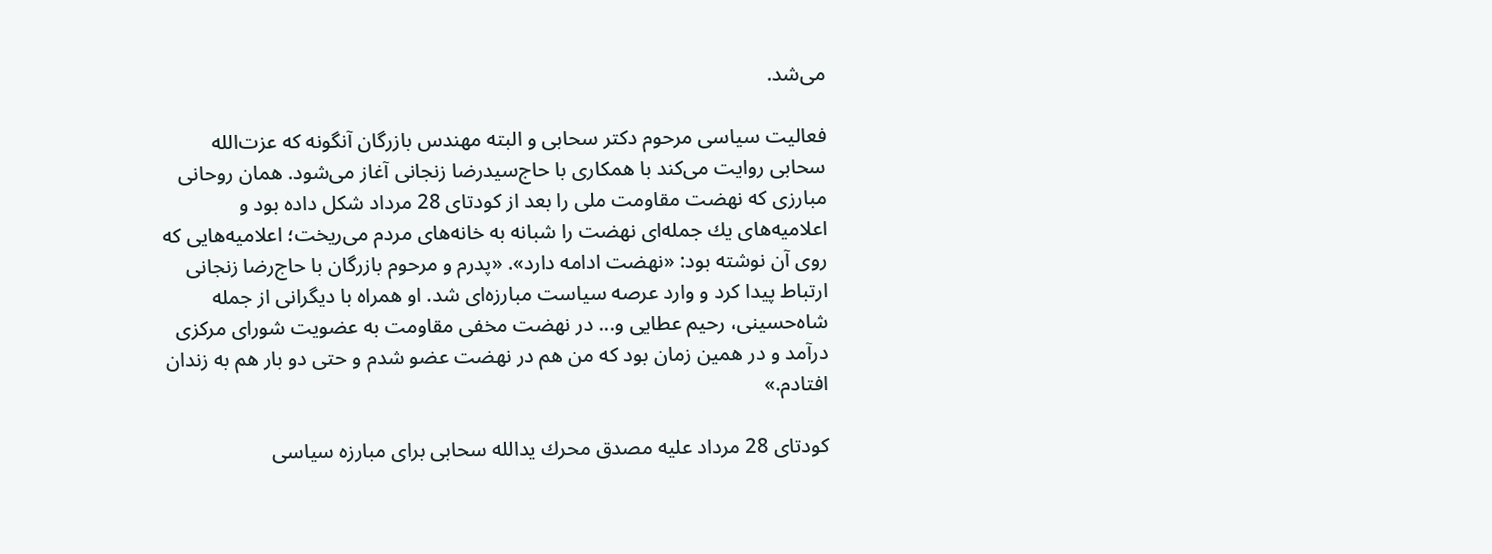می‌شد.

فعالیت سیاسی مرحوم دكتر سحابی و البته مهندس بازرگان آنگونه كه عزت‌الله سحابی روایت می‌كند با همكاری با حاج‌سیدرضا زنجانی آغاز می‌شود. همان روحانی مبارزی كه نهضت مقاومت ملی را بعد از كودتای 28 مرداد شكل داده بود و اعلامیه‌های یك جمله‌ای نهضت را شبانه به خانه‌های مردم می‌ریخت؛ اعلامیه‌هایی كه روی آن نوشته بود: «نهضت ادامه دارد». «پدرم و مرحوم بازرگان با حاج‌رضا زنجانی ارتباط پیدا كرد و وارد عرصه سیاست مبارزه‌ای شد. او همراه با دیگرانی از جمله شاه‌حسینی، رحیم عطایی و... در نهضت مخفی مقاومت به عضویت شورای مركزی درآمد و در همین زمان بود كه من هم در نهضت عضو شدم و حتی دو بار هم به زندان افتادم.»

كودتای 28 مرداد علیه مصدق محرك یدالله‌ سحابی برای مبارزه سیاسی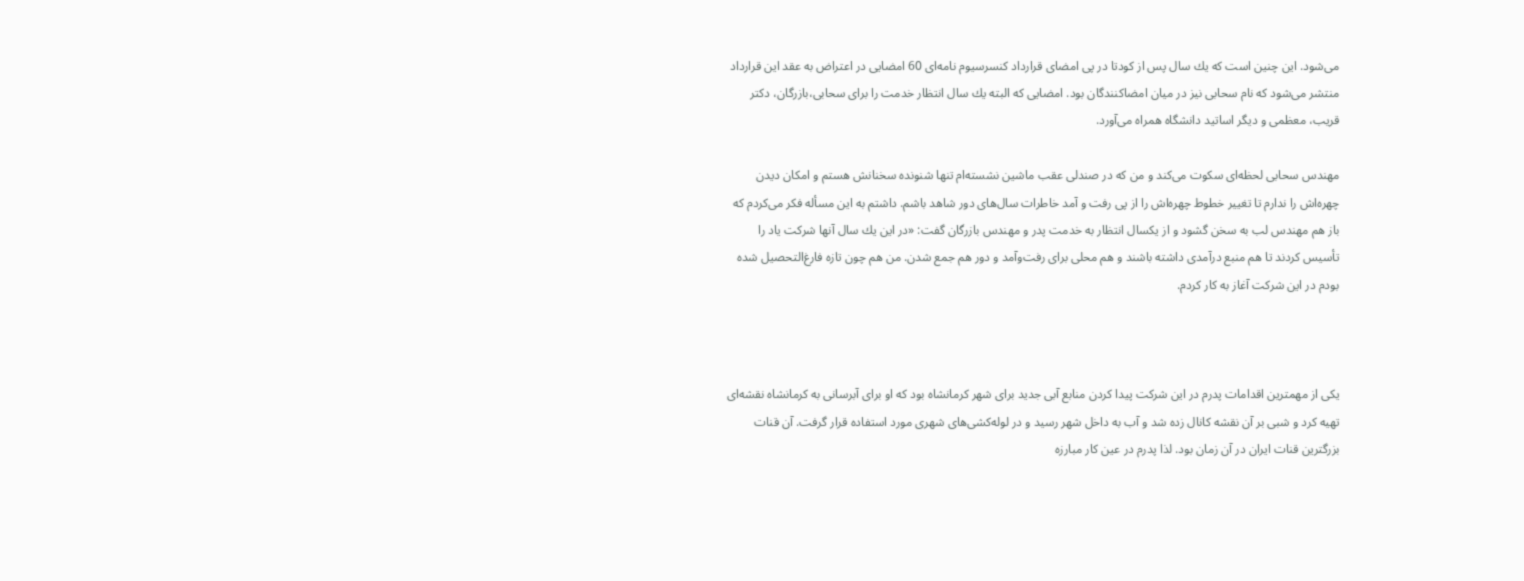می‌شود. این چنین است كه یك سال پس از كودتا در پی امضای قرارداد كنسرسیوم نامه‌ای 60 امضایی در اعتراض به عقد این قرارداد منتشر می‌شود كه نام سحابی نیز در میان امضاكنندگان بود. امضایی كه البته یك سال انتظار خدمت را برای سحابی،‌بازرگان، دكتر قریب، معظمی و دیگر اساتید دانشگاه همراه می‌آورد.

مهندس سحابی لحظه‌ای سكوت می‌كند و من كه در صندلی عقب ماشین نشسته‌ام تنها شنونده سخنانش هستم و امكان دیدن چهره‌اش را ندارم تا تغییر خطوط چهره‌اش را از پی رفت و آمد خاطرات سال‌های دور شاهد باشم. داشتم به این مسأله فكر می‌كردم كه باز هم مهندس لب به سخن گشود و از یكسال انتظار به خدمت پدر و مهندس بازرگان گفت: «در این یك سال آنها شركت یاد را تأسیس كردند تا هم منبع درآمدی داشته باشند و هم محلی برای رفت‌وآمد و دور هم جمع شدن. من هم چون تازه فارغ‌التحصیل شده بودم در این شركت آغاز به كار كردم.



یكی از مهمترین اقدامات پدرم در این شركت پیدا كردن منابع آبی جدید برای شهر كرمانشاه بود كه او برای آبرسانی به كرمانشاه نقشه‌ای تهیه كرد و شبی بر آن نقشه كانال زده شد و آب به داخل شهر رسید و در لوله‌كشی‌های شهری مورد استفاده قرار گرفت. آن قنات بزرگترین قنات ایران در آن زمان بود. لذا پدرم در عین كار مبارزه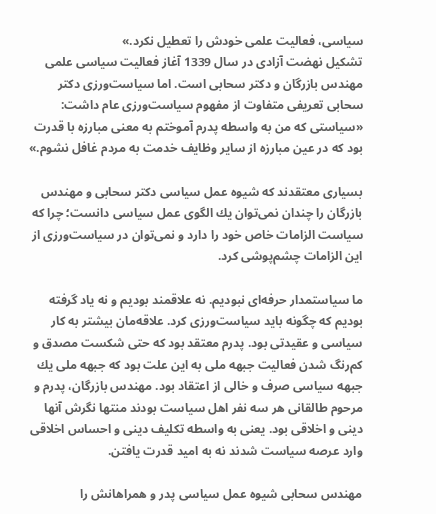سیاسی، فعالیت‌ علمی خودش را تعطیل نكرد.»
تشكیل نهضت آزادی در سال 1339 آغاز فعالیت سیاسی علمی مهندس بازرگان و دكتر سحابی است. اما سیاست‌ورزی دكتر سحابی تعریفی متفاوت از مفهوم سیاست‌ورزی عام داشت: «سیاستی كه من به واسطه پدرم آموختم به معنی مبارزه با قدرت بود كه در عین مبارزه از سایر وظایف خدمت به مردم غافل نشوم.»

بسیاری معتقدند كه شیوه عمل سیاسی دكتر سحابی و مهندس بازرگان را چندان نمی‌توان یك الگوی عمل سیاسی دانست؛ چرا كه سیاست الزامات خاص خود را دارد و نمی‌توان در سیاست‌ورزی از این الزامات چشم‌پوشی كرد.

ما سیاستمدار حرفه‌ای نبودیم. نه علاقمند بودیم و نه یاد گرفته بودیم كه چگونه باید سیاست‌ورزی كرد. علاقه‌مان بیشتر به كار سیاسی و عقیدتی بود. پدرم معتقد بود كه حتی شكست مصدق و كم‌رنگ شدن فعالیت جبهه ملی به این علت بود كه جبهه ملی یك جبهه سیاسی صرف و خالی از اعتقاد بود. مهندس بازرگان، پدرم و مرحوم طالقانی هر سه نفر اهل سیاست بودند منتها نگرش آنها دینی و اخلاقی بود. یعنی به واسطه تكلیف دینی و احساس اخلاقی وارد عرصه سیاست شدند نه به امید قدرت یافتن.

مهندس سحابی شیوه عمل سیاسی پدر و همراهانش را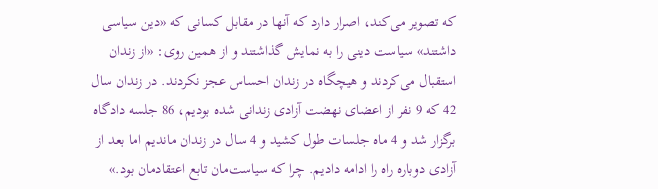كه تصویر می‌كند، اصرار دارد كه آنها در مقابل كسانی كه «دین سیاسی داشتند» سیاست دینی را به نمایش گذاشتند و از همین روی: «از زندان استقبال می‌كردند و هیچگاه در زندان احساس عجز نكردند. در زندان سال 42 كه 9 نفر از اعضای نهضت آزادی زندانی شده بودیم،‌ 86 جلسه دادگاه برگزار شد و 4 ماه جلسات طول كشید و 4 سال در زندان ماندیم اما بعد از آزادی دوباره راه را ادامه دادیم. چرا كه سیاست‌مان تابع اعتقادمان بود.»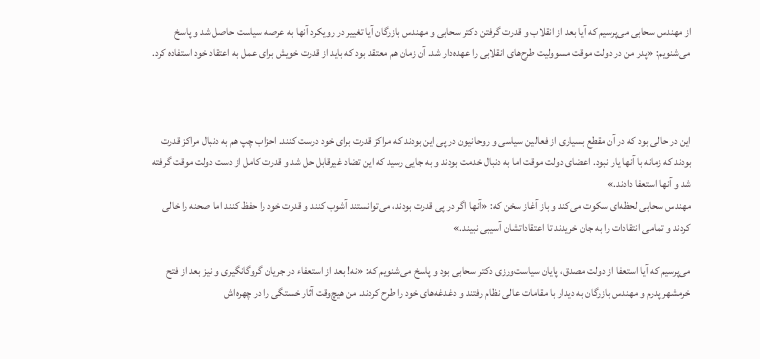از مهندس سحابی می‌پرسیم كه آیا بعد از انقلاب و قدرت گرفتن دكتر سحابی و مهندس بازرگان آیا تغییر در رویكرد آنها به عرصه سیاست حاصل شد و پاسخ می‌شنویم: «پدر من در دولت موقت مسوولیت طرح‌های انقلابی را عهده‌دار شد. آن زمان هم معتقد بود كه باید از قدرت خویش برای عمل به اعتقاد خود استفاده كرد.



این در حالی بود كه در آن مقطع بسیاری از فعالین سیاسی و روحانیون در پی این بودند كه مراكز قدرت برای خود درست كنند. احزاب چپ هم به دنبال مراكز قدرت بودند كه زمانه با آنها یار نبود. اعضای دولت موقت اما به دنبال خدمت بودند و به جایی رسید كه این تضاد غیرقابل حل شد و قدرت كامل از دست دولت موقت گرفته شد و آنها استعفا دادند.»
مهندس سحابی لحظه‌ای سكوت می‌كند و باز آغاز سخن كه: «آنها اگر در پی قدرت بودند، ‌می‌توانستند آشوب كنند و قدرت خود را حفظ كنند اما صحنه را خالی كردند و تمامی انتقادات را به جان خریدند تا اعتقاداتشان آسیبی نبیند.»

می‌پرسیم كه آیا استعفا از دولت مصدق، پایان سیاست‌ورزی دكتر سحابی بود و پاسخ می‌شنویم كه: «نه! بعد از استعفاء در جریان گروگانگیری و نیز بعد از فتح خرمشهر پدرم و مهندس بازرگان به دیدار با مقامات عالی نظام رفتند و دغدغه‌های خود را طرح كردند. من هیچ‌وقت آثار خستگی را در چهره‌اش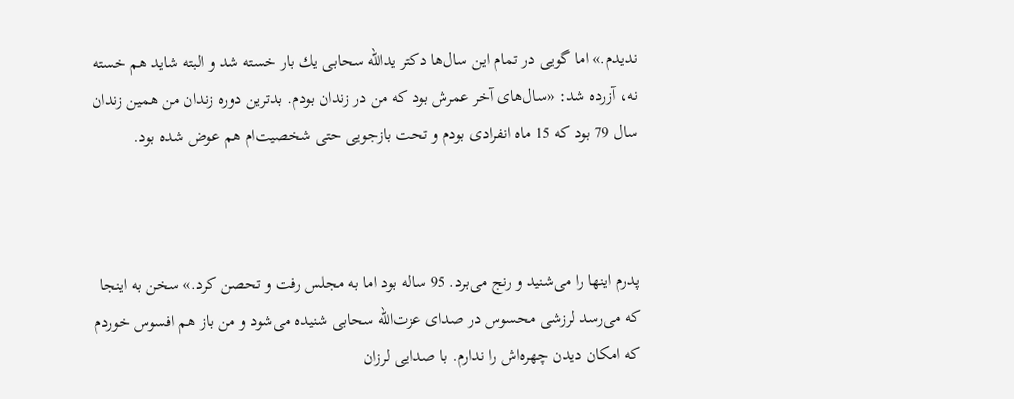ندیدم.» اما گویی در تمام این سال‌ها دكتر یدالله سحابی یك بار خسته شد و البته شاید هم خسته نه، آزرده شد: «سال‌های آخر عمرش بود كه من در زندان بودم. بدترین دوره زندان من همین زندان سال 79 بود كه 15 ماه انفرادی بودم و تحت بازجویی حتی شخصیت‌ام هم عوض شده بود.



پدرم اینها را می‌شنید و رنج می‌برد. 95 ساله بود اما به مجلس رفت و تحصن كرد.» سخن به اینجا كه می‌رسد لرزشی محسوس در صدای عزت‌الله سحابی شنیده می‌شود و من باز هم افسوس خوردم كه امكان دیدن چهره‌اش را ندارم. با صدایی لرزان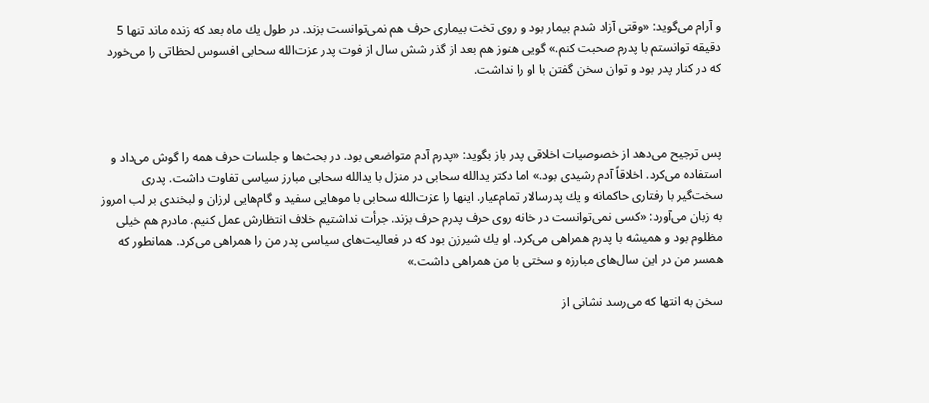و آرام می‌گوید: «وقتی آزاد شدم بیمار بود و روی تخت بیماری حرف هم نمی‌توانست بزند. در طول یك ماه بعد كه زنده ماند تنها 5 دقیقه توانستم با پدرم صحبت كنم.» گویی هنوز هم بعد از گذر شش سال از فوت پدر عزت‌الله سحابی افسوس لحظاتی را می‌خورد كه در كنار پدر بود و توان سخن گفتن با او را نداشت.



پس ترجیح می‌دهد از خصوصیات اخلاقی پدر باز بگوید: «پدرم آدم متواضعی بود. در بحث‌ها و جلسات حرف همه را گوش می‌داد و استفاده می‌كرد. اخلاقاً آدم رشیدی بود.» اما دكتر یدالله سحابی در منزل با یدالله سحابی مبارز سیاسی تفاوت داشت. پدری سخت‌گیر با رفتاری حاكمانه و یك پدرسالار تمام‌عیار. اینها را عزت‌الله سحابی با موهایی سفید و گام‌هایی لرزان و لبخندی بر لب امروز به زبان می‌آورد: «كسی نمی‌توانست در خانه روی حرف پدرم حرف بزند. جرأت نداشتیم خلاف انتظارش عمل كنیم. مادرم هم خیلی مظلوم بود و همیشه با پدرم همراهی می‌كرد. او یك شیرزن بود كه در فعالیت‌های سیاسی پدر من را همراهی می‌كرد. همانطور كه همسر من در این سال‌های مبارزه و سختی با من همراهی داشت.»

سخن به انتها كه می‌رسد نشانی از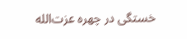خستگی در چهره عزت‌الله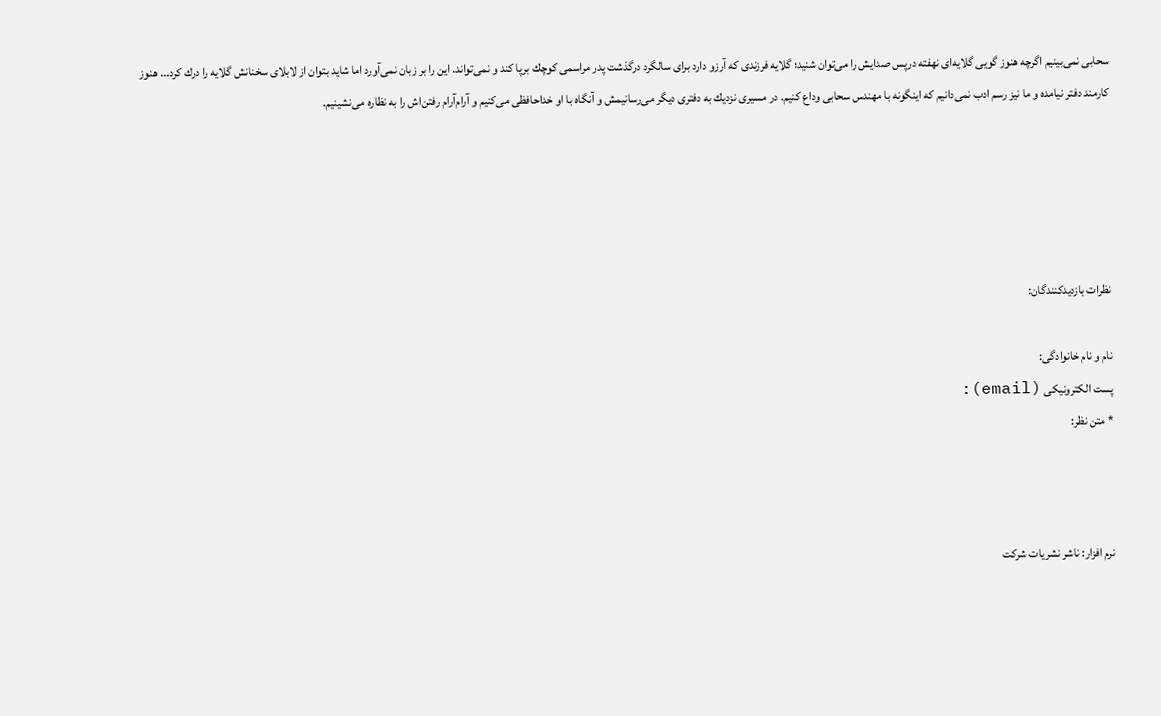سحابی نمی‌بینیم اگرچه هنوز گویی گلایه‌ای نهفته درپس صدایش را می‌توان شنید؛ گلایه فرزندی كه آرزو دارد برای سالگرد درگذشت پدر مراسمی كوچك برپا كند و نمی‌تواند. این را بر زبان نمی‌آورد اما شاید بتوان از لابلای سخنانش گلایه را درك كرد... هنوز كارمند دفتر نیامده و ما نیز رسم ادب نمی‌دانیم كه اینگونه با مهندس سحابی وداع كنیم. در مسیری نزدیك به دفتری دیگر می‌رسانیمش و آنگاه با او خداحافظی می‌كنیم و آرام‌آرام رفتن‌اش را به نظاره می‌نشینیم.





نظرات بازدیدکنندگان:

نام و نام خانوادگی:
پست الکترونیکی (email):
* متن نظر:



نرم افزار: ناشر نشریات شرکت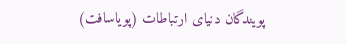پویندگان دنیای ارتباطات (پویاسافت)